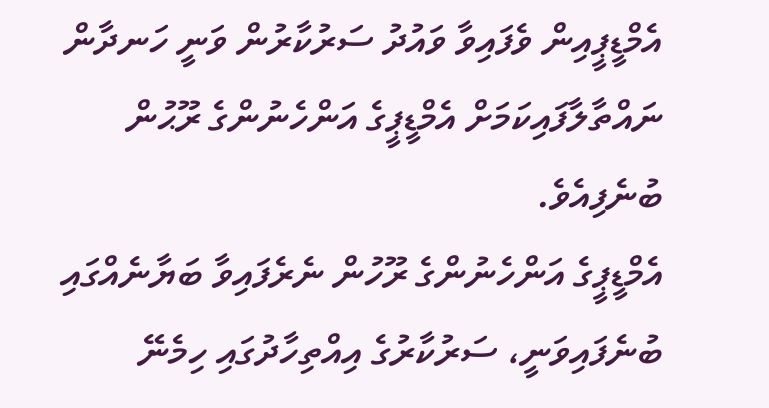އެމްޑީޕީއިން ވެފައިވާ ވައުދު ސަރުކާރުން ވަނީ ހަނދާން ނައްތާލާފައިކަމަށް އެމްޑީޕީގެ އަންހެނުންގެ ރޫޙުން ބުނެފިއެވެ.
އެމްޑީޕީގެ އަންހެނުންގެ ރޫހުން ނެރެފައިވާ ބަޔާނެއްގައި ބުނެފައިވަނީ، ސަރުކާރުގެ އިއްތިހާދުގައި ހިމެނޭ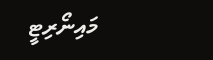މައިނޯރިޓީ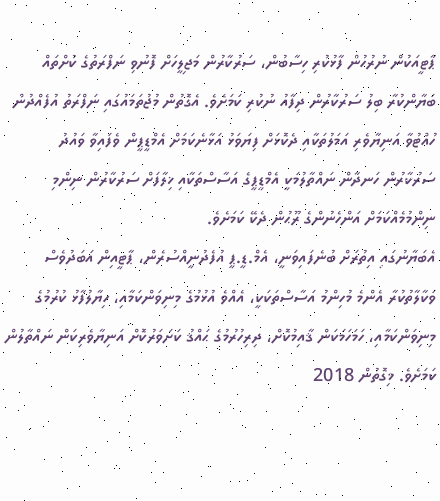ޕާޓީއަކުން ނުރުހުން ފާޅުކުރި ހިސާބުން، ސަރުކާރުން މަޖިލީހަށް ފޮނުވި ނަފްރަތުގެ ކުށްތައް ބަޔާންކުރާ ބިލު ސަރުކާރުން ދިފާއު ނުކުރި ކަމަށެވެ. އެގޮތުން މުޖުތަމައުގައި ނަފްރަތު އުފެއްދުން ހުއްޓުވާ އަނިޔާވެރި އަމަލުތަކާއި ދެކޮޅަށް ފިޔަވަޅު އަޅާނެކަމަށް އެމްޑީޕީން ވެފައިވާ ވައުދު ސަރުކާރުން ހަނދާން ނައްތާލުމަކީ އެމްޑީޕީގެ އަސާސްތަކާއި ޚިލާފަށް ސަރުކާރުން ނިންމި ނިންމުމެއްކަމަށް އަންހެނުންގެ ރޫޙުން ދެކޭ ކަމަށެވެ.
އެބަޔާނުގައި އިތުރަށް ބުނެފައިވަނީ، އެމް.ޑީ.ޕީ އުފެދުނީއްސުރެން، ޕާޓީއިން އަބަދުވެސް ވަކާލާތުކުރާ އެންމެ މުހިންމު އަސާސްތަކަކީ، އެއްވެ އުޅުމުގެ މިނިވަންކަމާއި، ހިޔާލުފާޅު ކުރުމުގެ މިނިވަންކަމާއި، ހަމަހަމަކަން ޤާއިމުކޮށް، ދިރިހުރުމުގެ ޙައްޤު ކަށަވަރުކޮށް އަނިޔާވެރިކަން ނައްތާލުން ކަމަށެވެ. މިގޮތުން 2018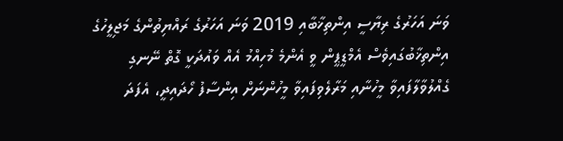ވަނަ އަހަރުގެ ރިޔާސީ އިންތިޚާބާއި 2019 ވަނަ އަހަރުގެ ރައްޔިތުންގެ މަޖިލީހުގެ އިންތިޚާބުގައިވެސް އެމްޑީޕީން ވީ އެންމެ މުހިއްމު އެއް ވައުދަކީ ގޮތް ނޭނގި ގެއްލުވާލާފައިވާ މީހުނާއި މަރާލެވިފައިވާ މީހުންނަށް އިންސާފު ހޯދައިދީ، އެފަދަ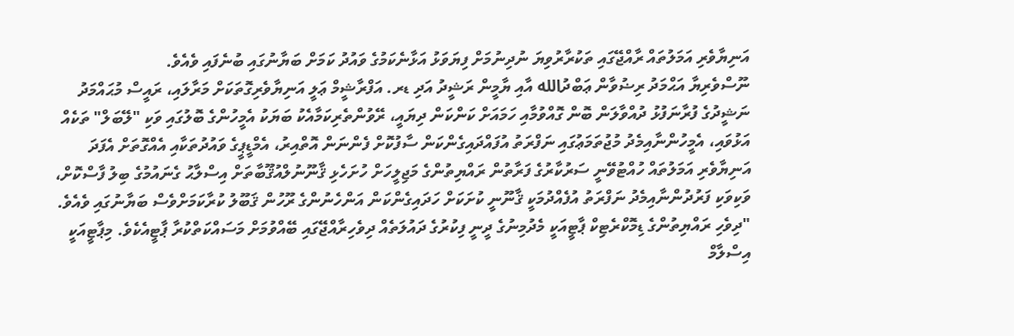އަނިޔާވެރި އަމަލުތައް ރާއްޖޭގައި ތަކުރާރުވިޔަ ނުދިނުމަށް ފިޔަވަޅު އަޅާނެކަމުގެ ވައުދު ކަމަށް ބަޔާނުގައި ބުނެފައި ވެއެވެ.
ނޫސްވެރިޔާ އަޙްމަދު ރިޟުވާން ޢަބްދުالله އާއި ޔާމީން ރަޝީދު އަދި ޑރ. އަފްރާޝީމް ޢަލީ އަނިޔާވެރިގޮތަކަށް މަރާލައި، ރައީސް މުޙައްމަދު ނަޝީދުގެ ފުރާނަފުޅު ދުއްވާލަން ބޮން ގޮއްވުމާއި ހަމައަށް ކަންކަން ދިޔައީ، ރޭވުންތެރިކަމާއެކު ބަޔަކު އެމީހުންގެ ބޮލުގައި ވަކި "ލޭބަލް" ތަކެއް އަޅުވައި، އެމީހުންނާއިމެދު މުޖުތަމަޢުގައި ނަފްރަތު އުފައްދައިގެންކަން ސާފުކޮށް ފެންނަން އޮތްއިރު، އެމްޑީޕީގެ ވައުދުތަކާއި އެއްގޮތަށް އެފަދަ އަނިޔާވެރި އަމަލުތައް ހުއްޓުވޭނީ ސަރުކާރުގެ ފަރާތުން ރައްޔިތުންގެ މަޖިލީހަށް ހުށަހެޅި ޤާނޫނުލްއުޤޫބާތަށް އިސްލާޙު ގެނައުމުގެ ބިލު ފާސްކޮށް، ވަކިވަކި ފަރުދުންނާއިމެދު ނަފްރަތު އުފެއްދުމަކީ ޤާނޫނީ ކުށަކަށް ހަދައިގެންކަން އަންހެނުންގެ ރޫހުން ޤަބޫލު ކުރާކަމަށްވެސް ބަޔާނުގައި ވެއެވެ.
"ދިވެހި ރައްޔިތުންގެ ޑިމޮކްރެޓިކް ޕާޓީއަކީ މެދުމިނުގެ ދީނީ ފިކުރުގެ ދައުލަތެއް ދިވެހިރާއްޖޭގައި ބޭއްވުމަށް މަސައްކަތްކުރާ ޕާޓީއެކެވެ. މިޕާޓީއަކީ އިސްލާމް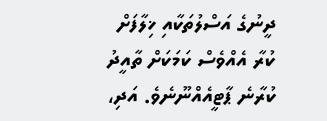ދީނުގެ އަސްލުތަކާއި ޚިލާފަށް ކުރާ އެއްވެސް ކަމަކަށް ތާއީދު ކުރާނެ ޕާޓީއެއްނޫނެވެ. އަދި،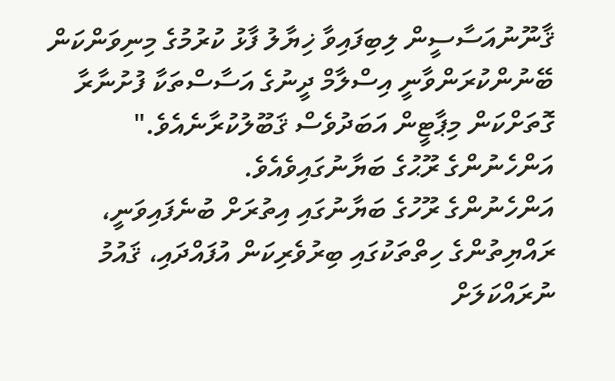ޤާނޫނުއަސާސީން ލިބިފައިވާ ޚިޔާލު ފާޅު ކުރުމުގެ މިނިވަންކަން ބޭނުންކުރަންވާނީ އިސްލާމް ދީނުގެ އަސާސްތަކާ ފުށުނާރާ ގޮތަށްކަން މިޕާޓީން އަބަދުވެސް ޤަބޫލުކުރާނެއެވެ." އަންހެނުންގެ ރޫޙުގެ ބަޔާނުގައިވެއެވެ.
އަންހެނުންގެ ރޫހުގެ ބަޔާނުގައި އިތުރަށް ބުނެފައިވަނީ، ރައްޔިތުންގެ ހިތްތަކުގައި ބިރުވެރިކަން އުފައްދައި، ޤައުމު ނުރައްކަލަށް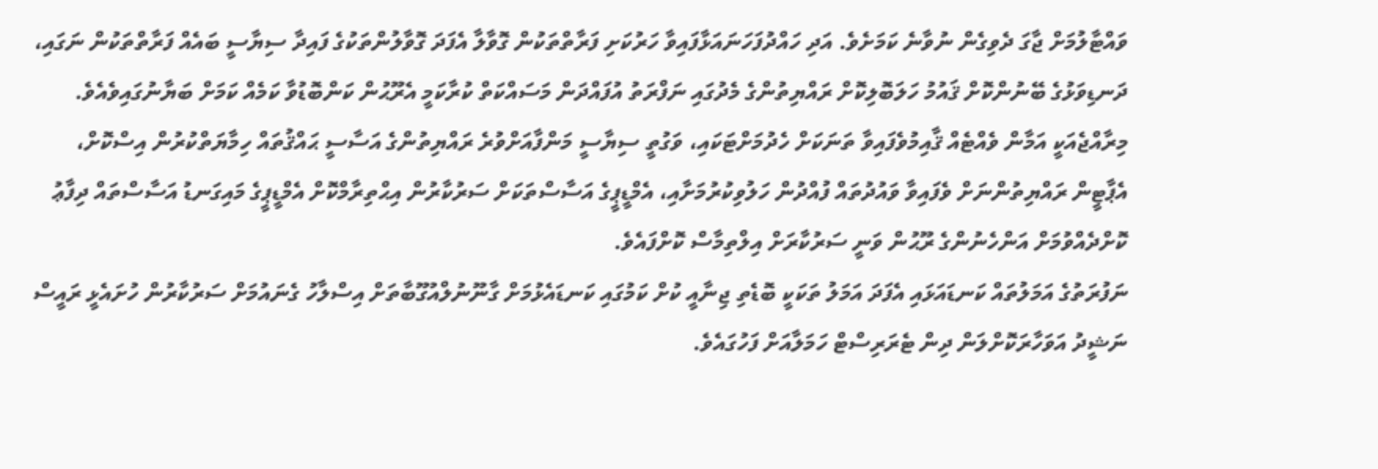ވައްޓާލުމަށް ޖާގަ ދެވިގެން ނުވާނެ ކަމަށެވެ. އަދި ހައްދުފަހަނައަޅާފައިވާ ހަރުކަށި ފަރާތްތަކުން ގޮވާލާ އެފަދަ ގޮވާލުންތަކުގެ ފައިދާ ސިޔާސީ ބައެއް ފަރާތްތަކުން ނަގައި، ދަނޑިވަޅުގެ ބޭނުންކޮށް ޤައުމު ހަލަބޮލިކޮށް ރައްޔިތުންގެ މެދުގައި ނަފްރަތު އުފައްދަން މަސައްކަތް ކުރާކަމީ އެރޫޙުން ކަންބޮޑުވާ ކަމެއް ކަމަށް ބަޔާނުގައިވެއެވެ.
މިރާއްޖެއަކީ އަމާން ވެއްޓެއް ޤާއިމުވެފައިވާ ތަނަކަށް ހެދުމަށްޓަކައި، ވަގުތީ ސިޔާސީ މަންފާއަށްވުރެ ރައްޔިތުންގެ އަސާސީ ޙައްޤުތައް ހިމާޔަތްކުރުން އިސްކޮށް، އެޕާޓީން ރައްޔިތުންނަށް ވެފައިވާ ވައުދުތައް ފުއްދުން ހަލުވިކުރުމަށާއި، އެމްޑީޕީގެ އަސާސްތަކަށް ސަރުކާރުން އިޙްތިރާމްކޮށް އެމްޑީޕީގެ މައިގަނޑު އަސާސްތައް ދިފާޢު ކޮށްދެއްވުމަށް އަންހެނުންގެ ރޫޙުން ވަނީ ސަރުކާރަށް އިލްތިމާސް ކޮށްފައެވެ.
ނަފުރަތުގެ އަމަލުތައް ކަނޑައަޅައި އެފަދަ އަމަލު ތަކަކީ ބޮޑެތި ޖިނާއީ ކުށް ކަމުގައި ކަނޑައެޅުމަށް ގާނޫނުލްއުގޫބާތަށް އިސްލާހު ގެނައުމަށް ސަރުކާރުން ހުށައެޅީ ރައީސް ނަޝީދު އަވަހާރަކޮށްލަން ދިން ޓެރަރިސްޓް ހަމަލާއަށް ފަހުގައެވެ.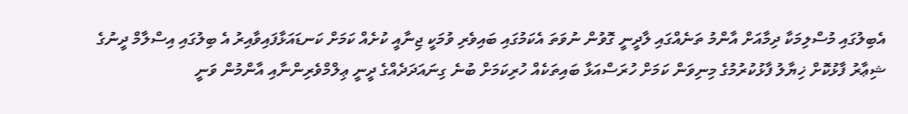އެބިލުގައި މުސްލިމަކާ ދިމާއަށް އާންމު ތަނެއްގައި ލާދީނީ ގޮވުން ނުވަތަ އެކަމުގައި ބައިވެރި ވުމަކީ ޖިނާއީ ކުށެއް ކަމަށް ކަނޑައަޅާފައިވާއިރު އެ ބިލުގައި އިސްލާމް ދީނުގެ ޝިޢާރު ފާޅުކޮށް ޚިޔާލު ފާޅުކުރުމުގެ މިނިވަން ކަމަށް ހުރަސްއަޅާ ބައިތަކެއް ހުރިކަމަށް ބުނެ ގިނައަދަދެއްގެ ދީނީ ޢިލްމްވެރިންނާއި އާންމުން ވަނީ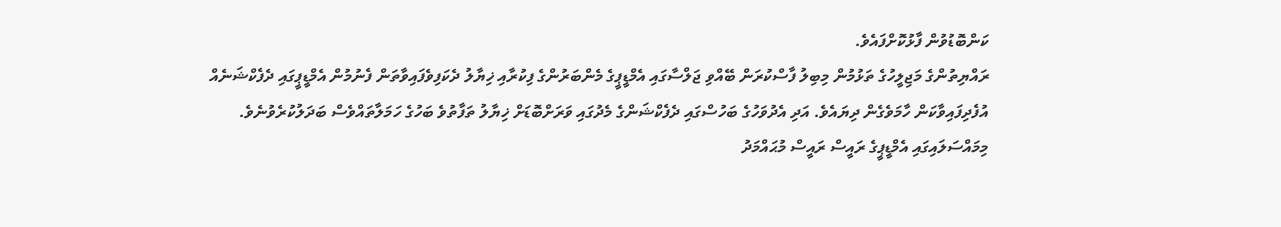ކަންބޮޑުވުން ފާޅުކޮށްފައެވެ.
ރައްޔިތުންގެ މަޖިލީހުގެ ތަޅުމުން މިބިލު ފާސްކުރަން ބޭއްވި ޖަލްސާގައި އެމްޑީޕީގެ މެންބަރުންގެ ފިކުރާއި ޚިޔާލު ދެކަފިވެފައިވާތަން ފެނުމުން އެމްޑީޕީގައި ދެފެކްޝަނެއް އުފެދިފައިވާކަން ހާމަވެގެން ދިޔައެވެ. އަދި އެދުވަހުގެ ބަހުސްގައި ދެފެކްޝަންގެ މެދުގައި ވަރަށްބޮޑަށް ޚިޔާލު ތަފާތުވެ ބަހުގެ ހަމަލާތައްވެސް ބަދަލުކުރެވުނެވެ.
މިމައްސަލައިގައި އެމްޑީޕީގެ ރައީސް ރައީސް މުޙައްމަދު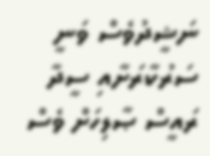ނަޝީދުވެސް ވަނީ ސަރުކާރަށާއި ސީދާ ރައީސް ޞާލިހަށް ވެސް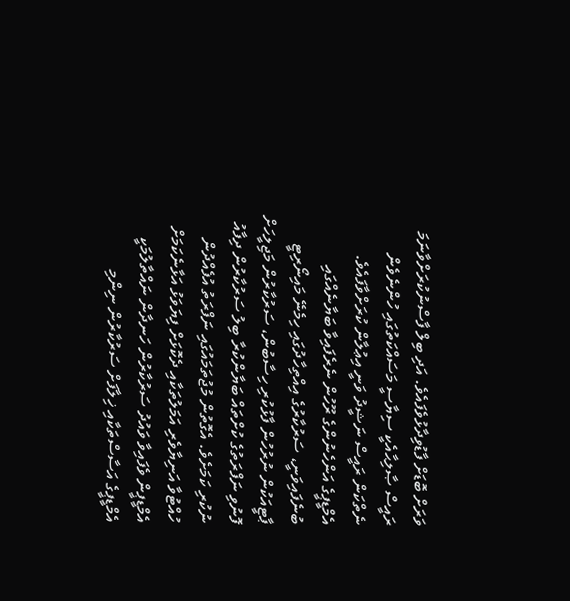ވަރަށް ބޮޑަށް ފާޑުވިދާޅުވެފައެވެ. އަދި ބިލް ފާސްނުކުރަށްވާނަމަ ރައީސް ޞާލިޙާއެކީ ސިޔާސީ މަސައްކަތުގައި ހުންނެވެން ނެތްކަން ރައީސް ނަޝީދު ވަނީ އިޢުލާން ކުރަށްވާފައެވެ.
އެމްޑީޕީގެ އަންހެނުންގެ ރޫހުން ނެރެފައިވާ ބަޔާނެއްގައި ބުނެފައިވަނީ، ސަރުކާރުގެ އިއްތިހާދުގައި ހިމެނޭ މައިނޯރިޓީ ޕާޓީއަކުން ނުރުހުން ފާޅުކުރި ހިސާބުން، ސަރުކާރުން މަޖިލީހަށް ފޮނުވި ނަފްރަތުގެ ކުށްތައް ބަޔާންކުރާ ބިލު ސަރުކާރުން ދިފާއު ނުކުރި ކަމަށެވެ. އެގޮތުން މުޖުތަމައުގައި ނަފްރަތު އުފެއްދުން ހުއްޓުވާ އަނިޔާވެރި އަމަލުތަކާއި ދެކޮޅަށް ފިޔަވަޅު އަޅާނެކަމަށް އެމްޑީޕީން ވެފައިވާ ވައުދު ސަރުކާރުން ހަނދާން ނައްތާލުމަކީ އެމްޑީޕީގެ އަސާސްތަކާއި ޚިލާފަށް ސަރުކާރުން ނިންމި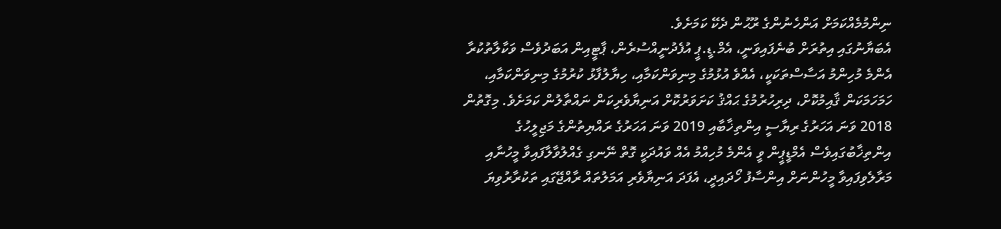ނިންމުމެއްކަމަށް އަންހެނުންގެ ރޫޙުން ދެކޭ ކަމަށެވެ.
އެބަޔާނުގައި އިތުރަށް ބުނެފައިވަނީ، އެމް.ޑީ.ޕީ އުފެދުނީއްސުރެން، ޕާޓީއިން އަބަދުވެސް ވަކާލާތުކުރާ އެންމެ މުހިންމު އަސާސްތަކަކީ، އެއްވެ އުޅުމުގެ މިނިވަންކަމާއި، ހިޔާލުފާޅު ކުރުމުގެ މިނިވަންކަމާއި، ހަމަހަމަކަން ޤާއިމުކޮށް، ދިރިހުރުމުގެ ޙައްޤު ކަށަވަރުކޮށް އަނިޔާވެރިކަން ނައްތާލުން ކަމަށެވެ. މިގޮތުން 2018 ވަނަ އަހަރުގެ ރިޔާސީ އިންތިޚާބާއި 2019 ވަނަ އަހަރުގެ ރައްޔިތުންގެ މަޖިލީހުގެ އިންތިޚާބުގައިވެސް އެމްޑީޕީން ވީ އެންމެ މުހިއްމު އެއް ވައުދަކީ ގޮތް ނޭނގި ގެއްލުވާލާފައިވާ މީހުނާއި މަރާލެވިފައިވާ މީހުންނަށް އިންސާފު ހޯދައިދީ، އެފަދަ އަނިޔާވެރި އަމަލުތައް ރާއްޖޭގައި ތަކުރާރުވިޔަ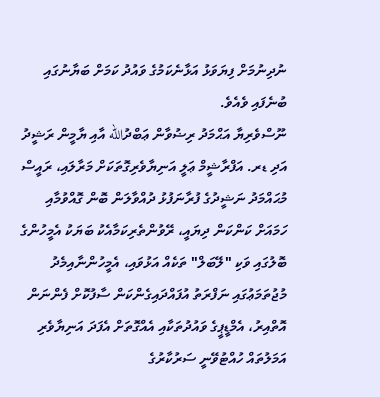ނުދިނުމަށް ފިޔަވަޅު އަޅާނެކަމުގެ ވައުދު ކަމަށް ބަޔާނުގައި ބުނެފައި ވެއެވެ.
ނޫސްވެރިޔާ އަޙްމަދު ރިޟުވާން ޢަބްދުالله އާއި ޔާމީން ރަޝީދު އަދި ޑރ. އަފްރާޝީމް ޢަލީ އަނިޔާވެރިގޮތަކަށް މަރާލައި، ރައީސް މުޙައްމަދު ނަޝީދުގެ ފުރާނަފުޅު ދުއްވާލަން ބޮން ގޮއްވުމާއި ހަމައަށް ކަންކަން ދިޔައީ، ރޭވުންތެރިކަމާއެކު ބަޔަކު އެމީހުންގެ ބޮލުގައި ވަކި "ލޭބަލް" ތަކެއް އަޅުވައި، އެމީހުންނާއިމެދު މުޖުތަމަޢުގައި ނަފްރަތު އުފައްދައިގެންކަން ސާފުކޮށް ފެންނަން އޮތްއިރު، އެމްޑީޕީގެ ވައުދުތަކާއި އެއްގޮތަށް އެފަދަ އަނިޔާވެރި އަމަލުތައް ހުއްޓުވޭނީ ސަރުކާރުގެ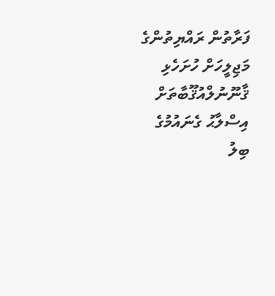ފަރާތުން ރައްޔިތުންގެ މަޖިލީހަށް ހުށަހެޅި ޤާނޫނުލްއުޤޫބާތަށް އިސްލާޙު ގެނައުމުގެ ބިލު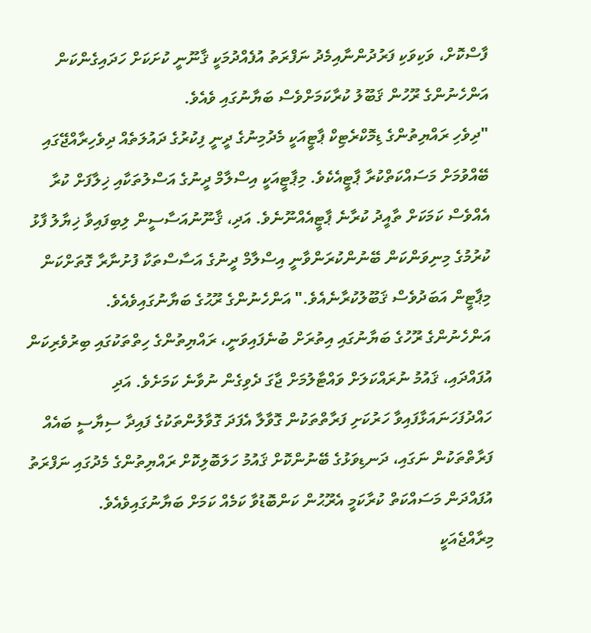ފާސްކޮށް، ވަކިވަކި ފަރުދުންނާއިމެދު ނަފްރަތު އުފެއްދުމަކީ ޤާނޫނީ ކުށަކަށް ހަދައިގެންކަން އަންހެނުންގެ ރޫހުން ޤަބޫލު ކުރާކަމަށްވެސް ބަޔާނުގައި ވެއެވެ.
"ދިވެހި ރައްޔިތުންގެ ޑިމޮކްރެޓިކް ޕާޓީއަކީ މެދުމިނުގެ ދީނީ ފިކުރުގެ ދައުލަތެއް ދިވެހިރާއްޖޭގައި ބޭއްވުމަށް މަސައްކަތްކުރާ ޕާޓީއެކެވެ. މިޕާޓީއަކީ އިސްލާމް ދީނުގެ އަސްލުތަކާއި ޚިލާފަށް ކުރާ އެއްވެސް ކަމަކަށް ތާއީދު ކުރާނެ ޕާޓީއެއްނޫނެވެ. އަދި، ޤާނޫނުއަސާސީން ލިބިފައިވާ ޚިޔާލު ފާޅު ކުރުމުގެ މިނިވަންކަން ބޭނުންކުރަންވާނީ އިސްލާމް ދީނުގެ އަސާސްތަކާ ފުށުނާރާ ގޮތަށްކަން މިޕާޓީން އަބަދުވެސް ޤަބޫލުކުރާނެއެވެ." އަންހެނުންގެ ރޫޙުގެ ބަޔާނުގައިވެއެވެ.
އަންހެނުންގެ ރޫހުގެ ބަޔާނުގައި އިތުރަށް ބުނެފައިވަނީ، ރައްޔިތުންގެ ހިތްތަކުގައި ބިރުވެރިކަން އުފައްދައި، ޤައުމު ނުރައްކަލަށް ވައްޓާލުމަށް ޖާގަ ދެވިގެން ނުވާނެ ކަމަށެވެ. އަދި ހައްދުފަހަނައަޅާފައިވާ ހަރުކަށި ފަރާތްތަކުން ގޮވާލާ އެފަދަ ގޮވާލުންތަކުގެ ފައިދާ ސިޔާސީ ބައެއް ފަރާތްތަކުން ނަގައި، ދަނޑިވަޅުގެ ބޭނުންކޮށް ޤައުމު ހަލަބޮލިކޮށް ރައްޔިތުންގެ މެދުގައި ނަފްރަތު އުފައްދަން މަސައްކަތް ކުރާކަމީ އެރޫޙުން ކަންބޮޑުވާ ކަމެއް ކަމަށް ބަޔާނުގައިވެއެވެ.
މިރާއްޖެއަކީ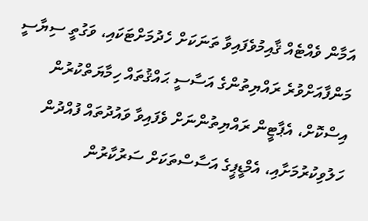އަމާން ވެއްޓެއް ޤާއިމުވެފައިވާ ތަނަކަށް ހެދުމަށްޓަކައި، ވަގުތީ ސިޔާސީ މަންފާއަށްވުރެ ރައްޔިތުންގެ އަސާސީ ޙައްޤުތައް ހިމާޔަތްކުރުން އިސްކޮށް، އެޕާޓީން ރައްޔިތުންނަށް ވެފައިވާ ވައުދުތައް ފުއްދުން ހަލުވިކުރުމަށާއި، އެމްޑީޕީގެ އަސާސްތަކަށް ސަރުކާރުން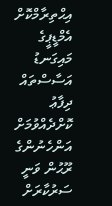އިޙްތިރާމްކޮށް އެމްޑީޕީގެ މައިގަނޑު އަސާސްތައް ދިފާޢު ކޮށްދެއްވުމަށް އަންހެނުންގެ ރޫޙުން ވަނީ ސަރުކާރަށް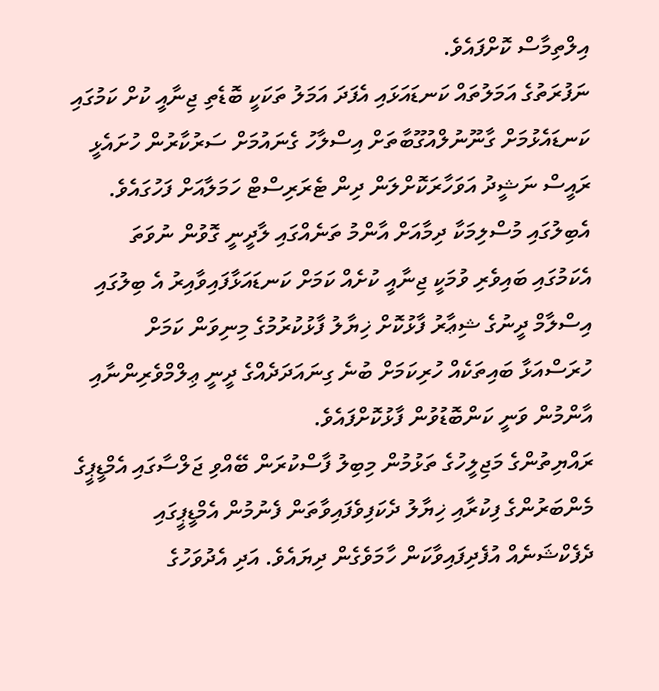އިލްތިމާސް ކޮށްފައެވެ.
ނަފުރަތުގެ އަމަލުތައް ކަނޑައަޅައި އެފަދަ އަމަލު ތަކަކީ ބޮޑެތި ޖިނާއީ ކުށް ކަމުގައި ކަނޑައެޅުމަށް ގާނޫނުލްއުގޫބާތަށް އިސްލާހު ގެނައުމަށް ސަރުކާރުން ހުށައެޅީ ރައީސް ނަޝީދު އަވަހާރަކޮށްލަން ދިން ޓެރަރިސްޓް ހަމަލާއަށް ފަހުގައެވެ. އެބިލުގައި މުސްލިމަކާ ދިމާއަށް އާންމު ތަނެއްގައި ލާދީނީ ގޮވުން ނުވަތަ އެކަމުގައި ބައިވެރި ވުމަކީ ޖިނާއީ ކުށެއް ކަމަށް ކަނޑައަޅާފައިވާއިރު އެ ބިލުގައި އިސްލާމް ދީނުގެ ޝިޢާރު ފާޅުކޮށް ޚިޔާލު ފާޅުކުރުމުގެ މިނިވަން ކަމަށް ހުރަސްއަޅާ ބައިތަކެއް ހުރިކަމަށް ބުނެ ގިނައަދަދެއްގެ ދީނީ ޢިލްމްވެރިންނާއި އާންމުން ވަނީ ކަންބޮޑުވުން ފާޅުކޮށްފައެވެ.
ރައްޔިތުންގެ މަޖިލީހުގެ ތަޅުމުން މިބިލު ފާސްކުރަން ބޭއްވި ޖަލްސާގައި އެމްޑީޕީގެ މެންބަރުންގެ ފިކުރާއި ޚިޔާލު ދެކަފިވެފައިވާތަން ފެނުމުން އެމްޑީޕީގައި ދެފެކްޝަނެއް އުފެދިފައިވާކަން ހާމަވެގެން ދިޔައެވެ. އަދި އެދުވަހުގެ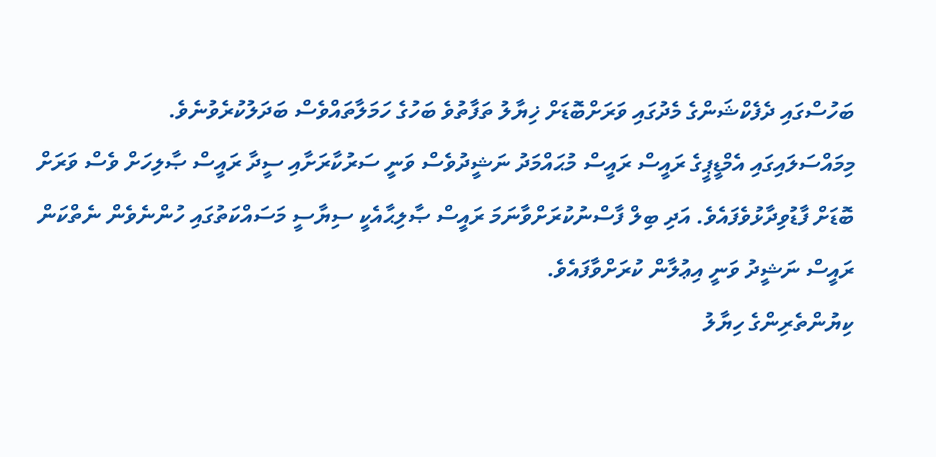ބަހުސްގައި ދެފެކްޝަންގެ މެދުގައި ވަރަށްބޮޑަށް ޚިޔާލު ތަފާތުވެ ބަހުގެ ހަމަލާތައްވެސް ބަދަލުކުރެވުނެވެ.
މިމައްސަލައިގައި އެމްޑީޕީގެ ރައީސް ރައީސް މުޙައްމަދު ނަޝީދުވެސް ވަނީ ސަރުކާރަށާއި ސީދާ ރައީސް ޞާލިހަށް ވެސް ވަރަށް ބޮޑަށް ފާޑުވިދާޅުވެފައެވެ. އަދި ބިލް ފާސްނުކުރަށްވާނަމަ ރައީސް ޞާލިޙާއެކީ ސިޔާސީ މަސައްކަތުގައި ހުންނެވެން ނެތްކަން ރައީސް ނަޝީދު ވަނީ އިޢުލާން ކުރަށްވާފައެވެ.
ކިޔުންތެރިންގެ ހިޔާލު